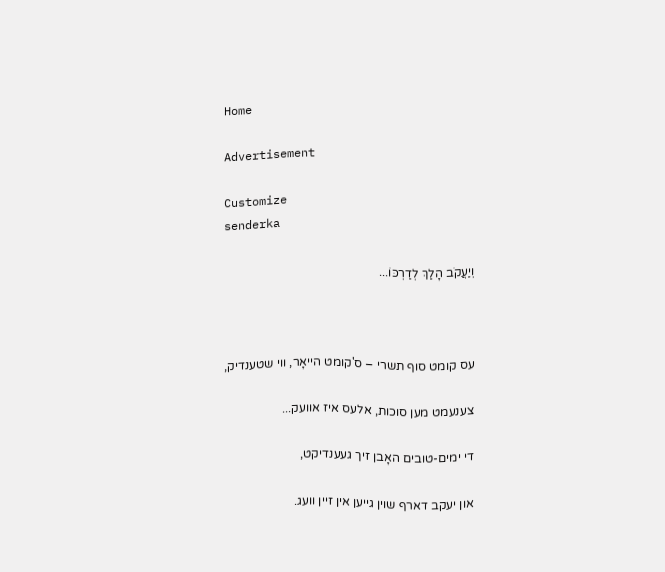Home

Advertisement

Customize
senderka

וְיַעֲקֹב הָלַךְ לְדַרְכּוֹ...



עס קומט סוף תשרי – ס'קומט הייאָר, ווי שטענדיק,

צענעמט מען סוכות, אלעס איז אוועק...

די ימים-טובים האָבן זיך געענדיקט,

און יעקב דארף שוין גייען אין זיין וועג.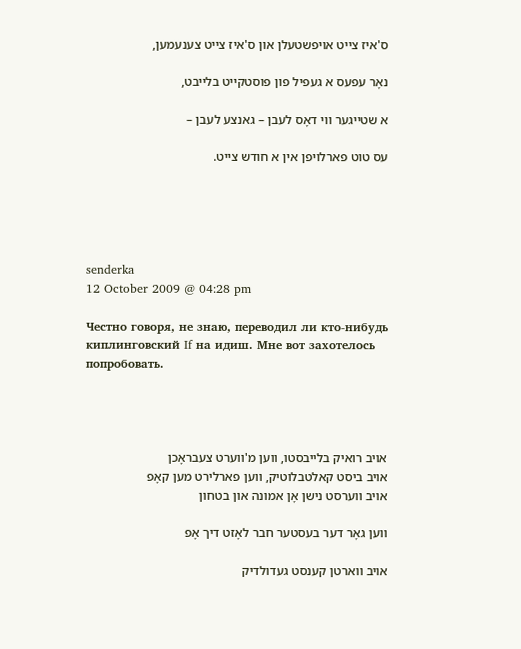ס'איז צייט אויפשטעלן און ס'איז צייט צענעמען,

נאָר עפעס א געפיל פון פוסטקייט בלייבט,

א שטייגער ווי דאָס לעבן – גאנצע לעבן –

עס טוט פארלויפן אין א חודש צייט.





senderka
12 October 2009 @ 04:28 pm

Честно говоря, не знаю, переводил ли кто-нибудь киплинговский If на идиш. Мне вот захотелось попробовать.




אויב רואיק בלייבסטו, ווען מ'ווערט צעבראָכן
אויב ביסט קאלטבלוטיק, ווען פארלירט מען קאָפ
אויב ווערסט נישן אָן אמונה און בטחון

ווען גאָר דער בעסטער חבר לאָזט דיך אָפ

אויב ווארטן קענסט געדולדיק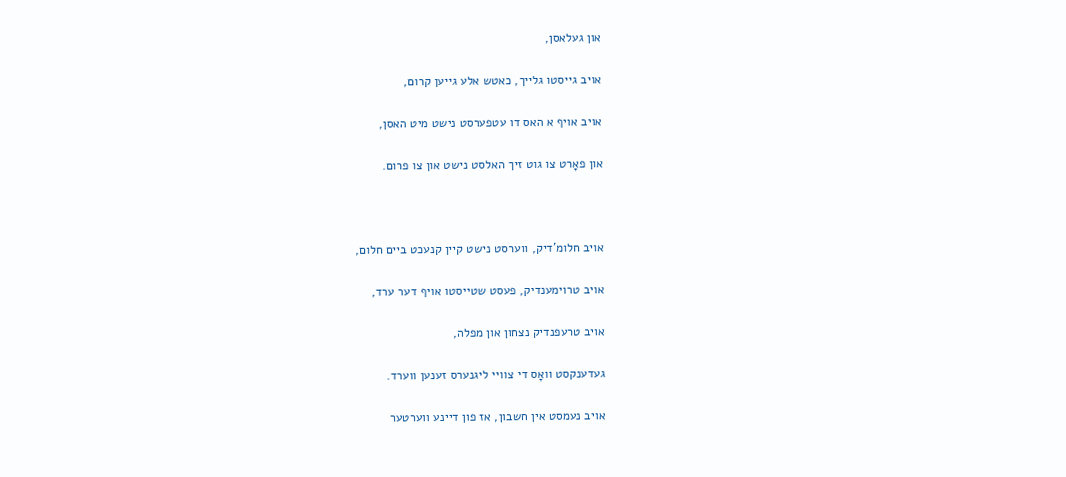און געלאסן,

אויב גייסטו גלייך, כאטש אלע גייען קרום,

אויב אויף א האס דו עטפערסט נישט מיט האסן,

און פאָרט צו גוט זיך האלסט נישט און צו פרום.



אויב חלומ'דיק, ווערסט נישט קיין קנעכט ביים חלום,

אויב טרוימענדיק, פעסט שטייסטו אויף דער ערד,

אויב טרעפנדיק נצחון און מפלה,

געדענקסט וואָס די צוויי ליגנערס זענען ווערד.

אויב נעמסט אין חשבון, אז פון דיינע ווערטער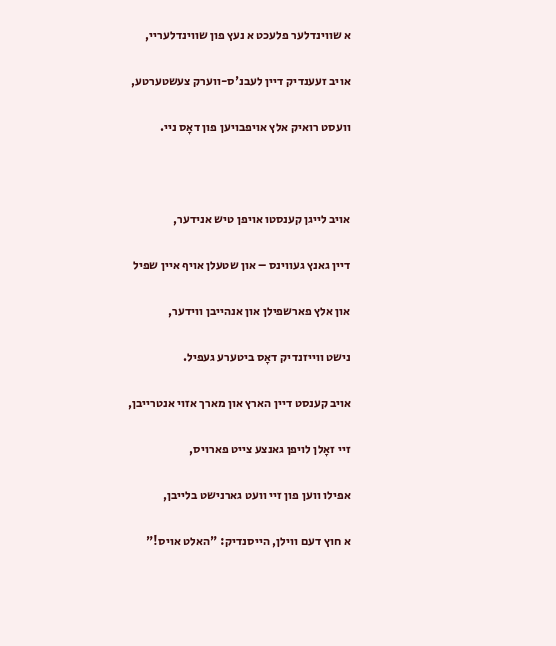א שווינדלער פלעכט א נעץ פון שווינדלעריי,

אויב זעענדיק דיין לעבנ'ס-ווערק צעשטערטע,

וועסט רואיק אלץ אויפבויען פון דאָס ניי.



אויב לייגן קענסטו אויפן טיש אנידער,

דיין גאנץ געווינס – און שטעלן אויף איין שפיל

און אלץ פארשפילן און אנהייבן ווידער,

נישט ווייזנדיק דאָס ביטערע געפיל.

אויב קענסט דיין הארץ און מארך אזוי אנטרייבן,

זיי זאָלן לויפן גאנצע צייט פארויס,

אפילו ווען פון זיי וועט גארנישט בלייבן,

א חוץ דעם ווילן, הייסנדיק: "האלט אויס!"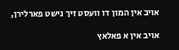אויב אין המון דו וועסט זיך נישט פארלירן,

אויב אין א פאלאץ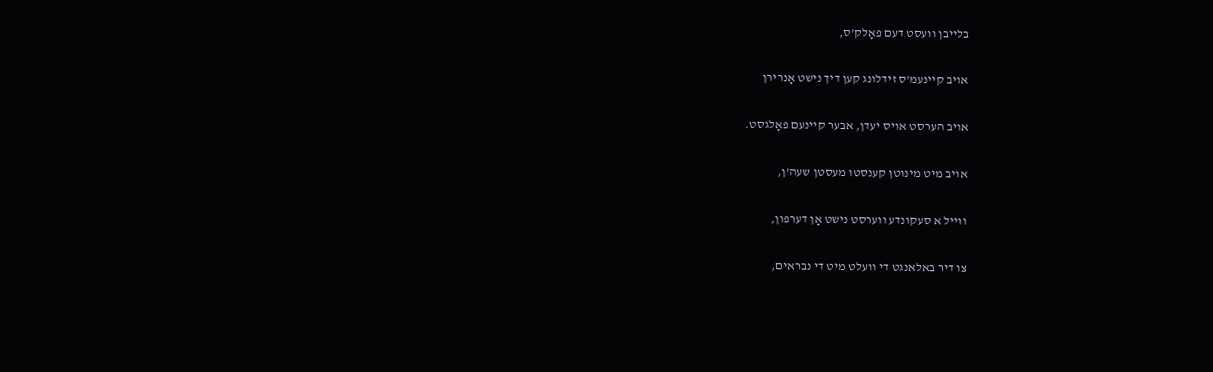בלייבן וועסט דעם פאָלק'ס,

אויב קיינעמ'ס זידלונג קען דיך נישט אָנרירן

אויב הערסט אויס יעדן, אבער קיינעם פאָלגסט.

אויב מיט מינוטן קענסטו מעסטן שעה'ן,

ווייל א סעקונדע ווערסט נישט אָן דערפון,

צו דיר באלאנגט די וועלט מיט די נבראים,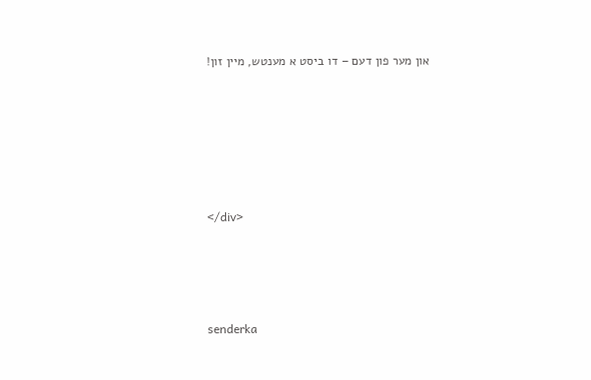און מער פון דעם – דו ביסט א מענטש, מיין זון!






</div>




senderka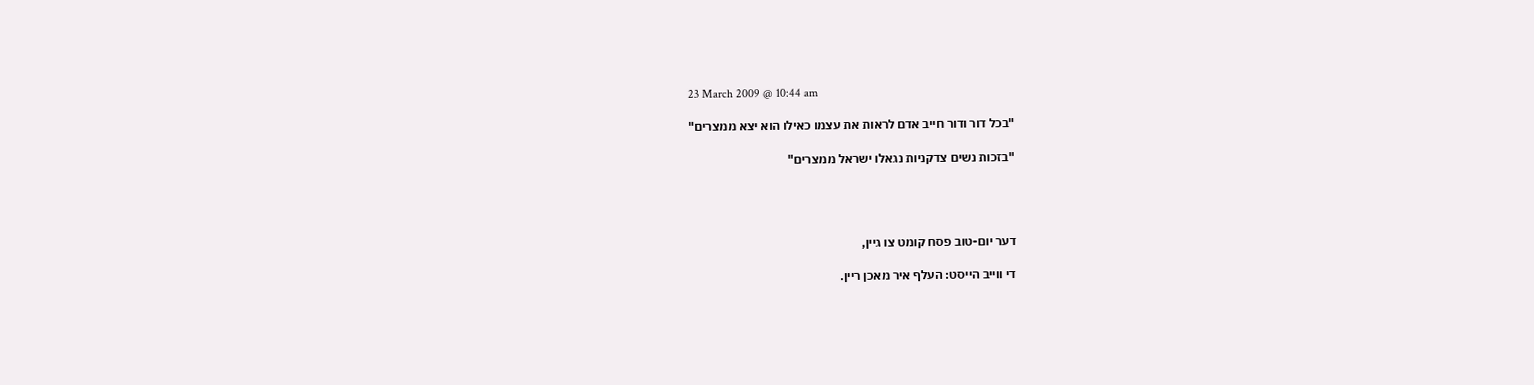23 March 2009 @ 10:44 am

"בכל דור ודור חייב אדם לראות את עצמו כאילו הוא יצא ממצרים"

"בזכות נשים צדקניות נגאלו ישראל ממצרים"




דער יום-טוב פסח קומט צו גיין,

די ווייב הייסט: העלף איר מאכן ריין.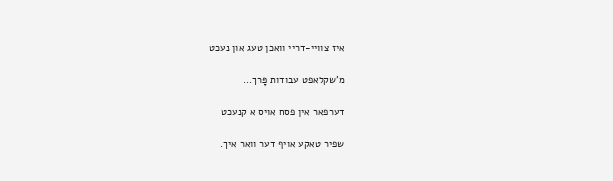איז צוויי-דריי וואכן טעג און נעכט

מ'שקלאפט עבודות פָּרך...

דערפאר אין פסח אויס א קנעכט

שפיר טאקע אויף דער וואר איך.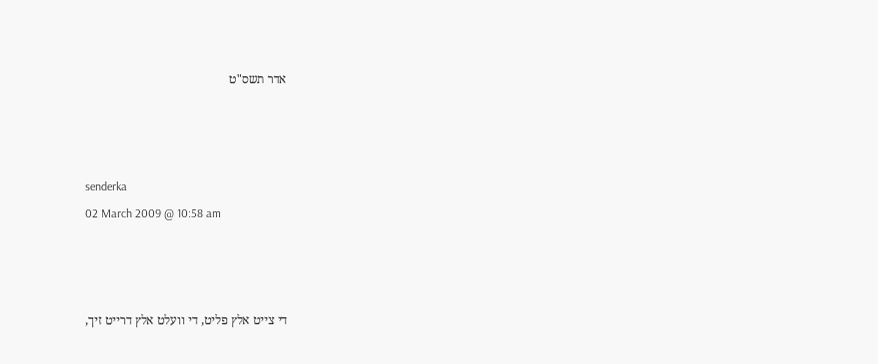אדר תשס"ט



senderka
02 March 2009 @ 10:58 am



די צייט אלץ פליט, די וועלט אלץ דרייט זיך,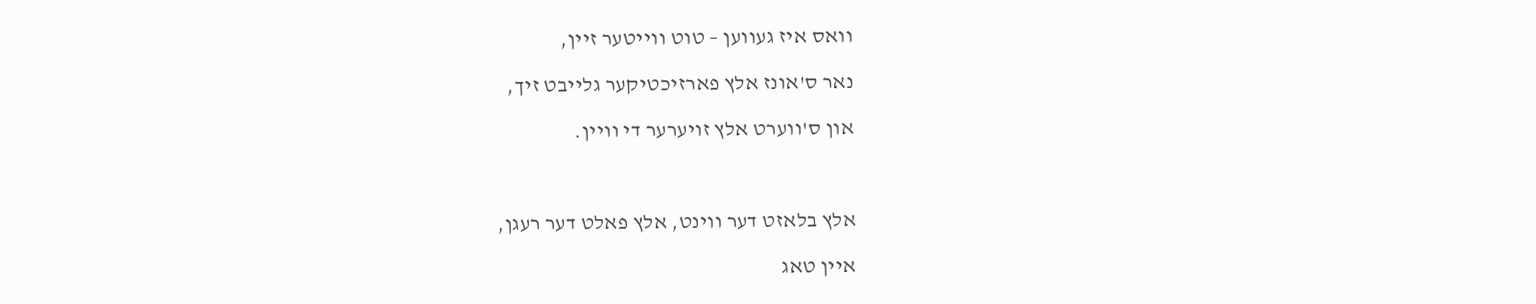וואס איז געווען – טוט ווייטער זיין,

נאר ס'אונז אלץ פארזיכטיקער גלייבט זיך,

און ס'ווערט אלץ זויערער די וויין.



אלץ בלאזט דער ווינט, אלץ פאלט דער רעגן,

איין טאג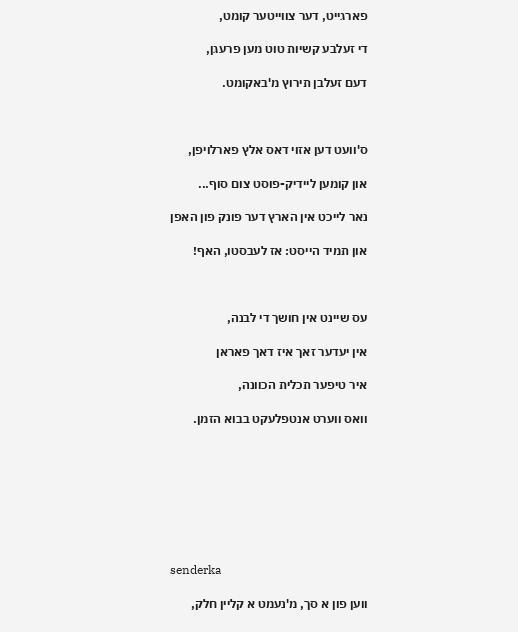פארגייט, דער צווייטער קומט,

די זעלבע קשיות טוט מען פרעגן,

דעם זעלבן תירוץ מ'באקומט.



ס'וועט דען אזוי דאס אלץ פארלויפן,

און קומען ליידיק-פוסט צום סוף...

נאר לייכט אין הארץ דער פונק פון האפן

און תמיד הייסט: אז לעבסטו, האף!



עס שיינט אין חושך די לבנה,

אין יעדער זאך איז דאך פאראן

איר טיפער תכלית הכוונה,

וואס ווערט אנטפלעקט בבוא הזמן.








senderka

ווען פון א סך, מ'נעמט א קליין חלק,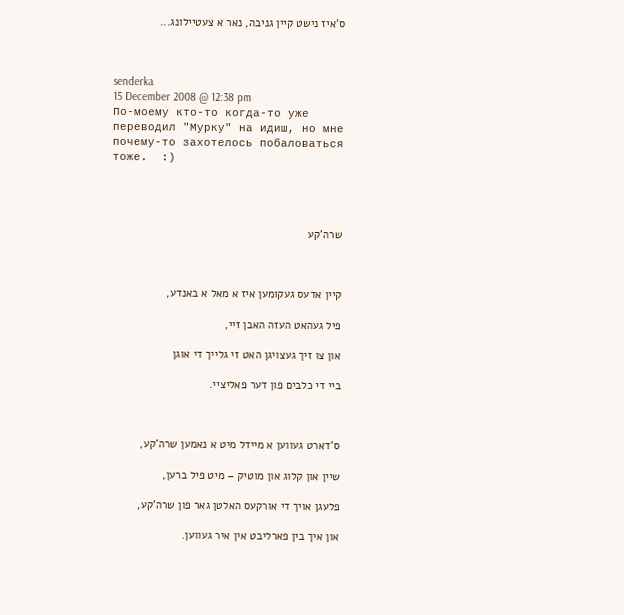ס'איז נישט קיין גניבה, נאר א צעטיילונג...



senderka
15 December 2008 @ 12:38 pm
По-моему кто-то когда-то уже переводил "Мурку" на идиш, но мне почему-то захотелось побаловаться тоже.  :)




שרה'קע



קיין אדעס געקומען איז א מאל א באנדע,

פיל געהאט העזה האבן זיי,

און צו זיך געצויגן האט זי גלייך די אוגן

ביי די כלבים פון דער פאליציי.



ס'דארט געווען א מיידל מיט א נאמען שרה'קע,

שיין און קלוג און מוטיק – מיט פיל ברען,

פלעגן אויך די אורקעס האלטן גאר פון שרה'קע,

און איך בין פארליבט אין איר געווען.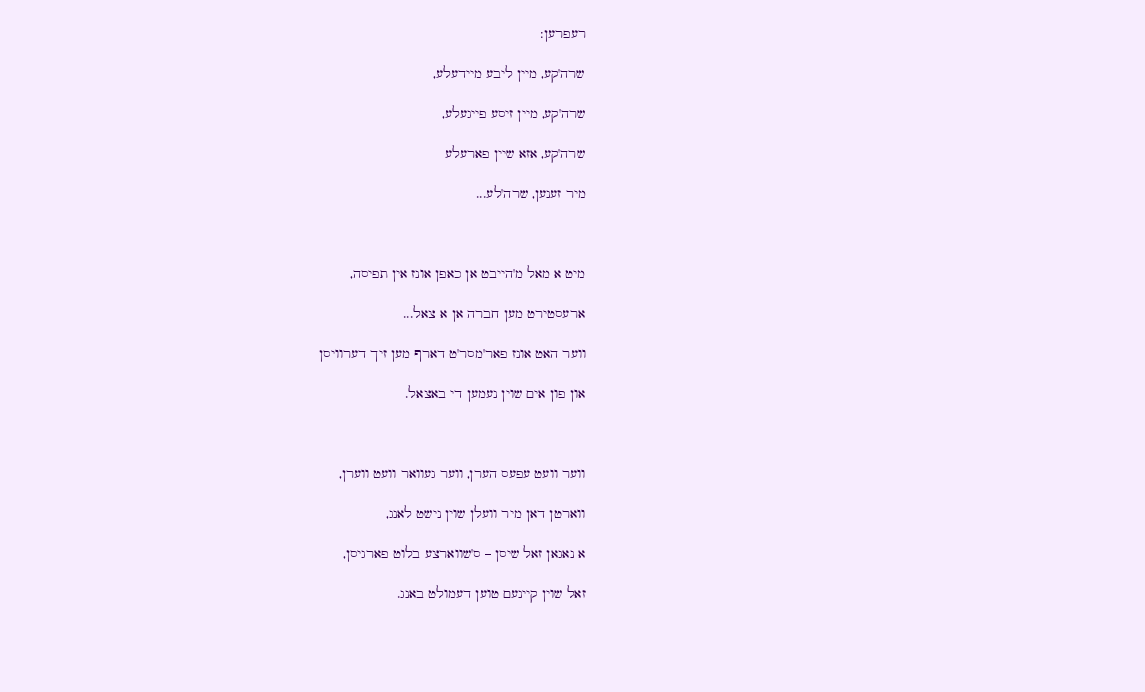רעפרען:

שרה'קע, מיין ליבע מיידעלע,

שרה'קע, מיין זיסע פייגעלע,

שרה'קע, אזא שיין פארעלע

מיר זענען, שרה'לע...



מיט א מאל מ'הייבט אן כאפן אונז אין תפיסה,

ארעסטירט מען חברה אן א צאל...

ווער האט אונז פאר'מסר'ט דארף מען זיך דערוויסן

און פון אים שוין נעמען די באצאל.



ווער וועט עפעס הערן, ווער געוואר וועט ווערן,

ווארטן דאן מיר וועלן שוין נישט לאנג,

א נאגאן זאל שיסן – ס'שווארצע בלוט פארגיסן,

זאל שוין קיינעם טוען דעמולט באנג.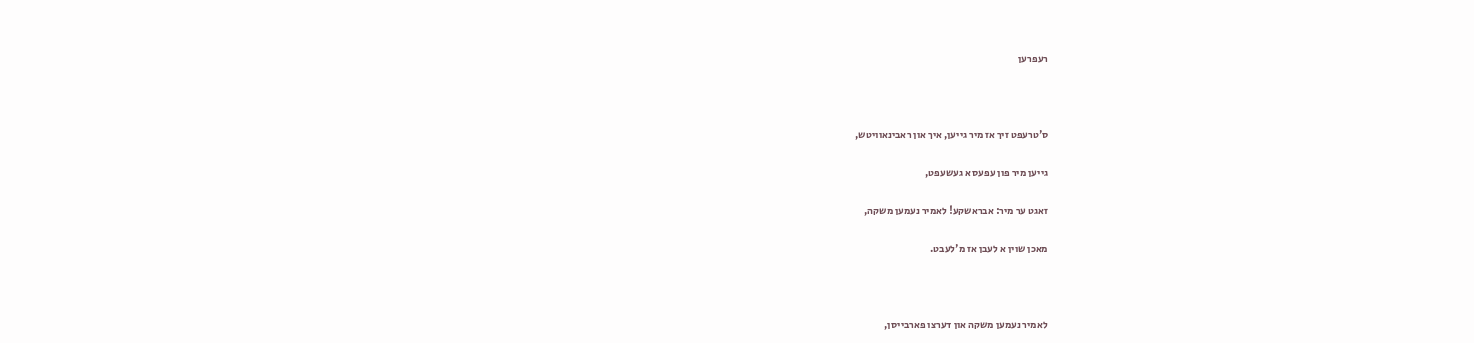רעפרען



ס'טרעפט זיך אז מיר גייען, איך און ראבינאוויטש,

גייען מיר פון עפעס א געשעפט,

זאגט ער מיר: אבראשקע! לאמיר נעמען משקה,

מאכן שוין א לעבן אז מ'לעבט.



לאמיר נעמען משקה און דערצו פארבייסן,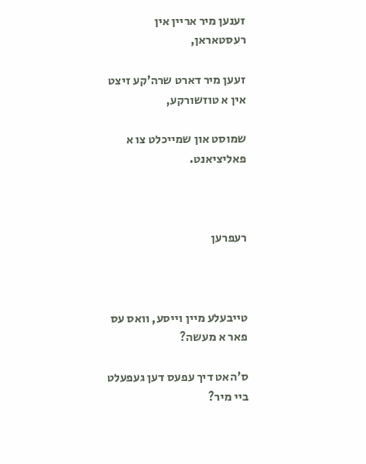זענען מיר אריין אין רעסטאראן,

זעען מיר דארט שרה'קע זיצט אין א טוזשורקע,

שמוסט און שמייכלט צו א פאליציאנט.



רעפרען



טייבעלע מיין וייסע, וואס עס פאר א מעשה?

ס'האט דיך עפעס דען געפעלט ביי מיר?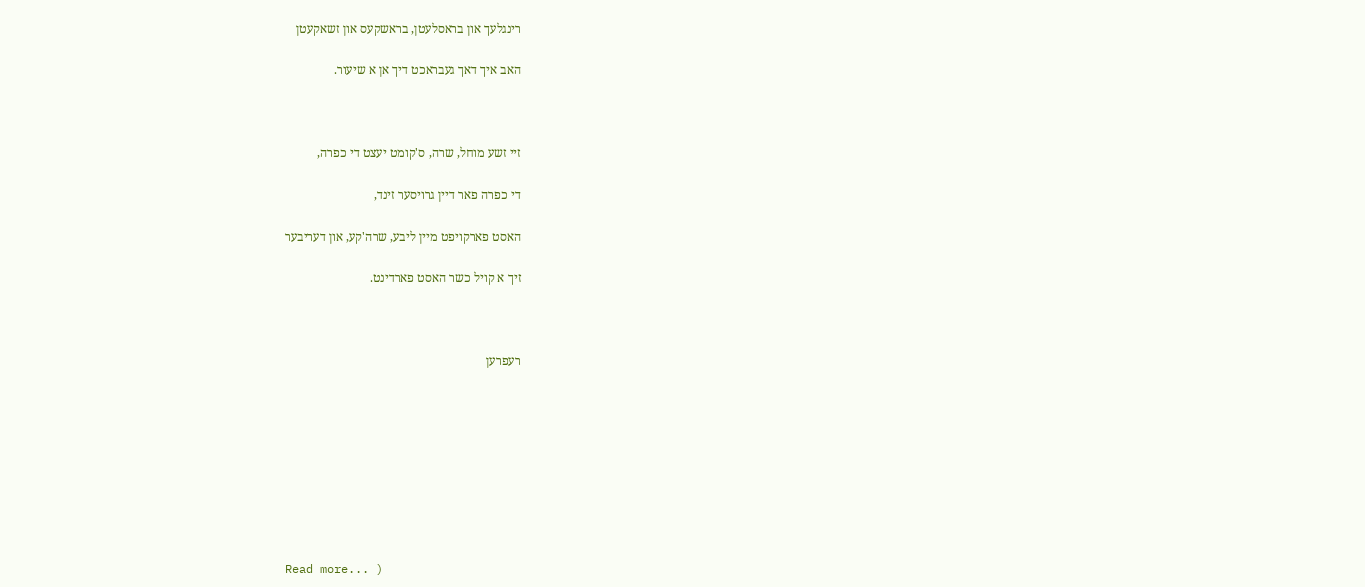רינגלעך און בראסלעטן, בראשקעס און זשאקעטן

האב איך דאך געבראכט דיך אן א שיעור.



זיי זשע מוחל, שרה, ס'קומט יעצט די כפרה,

די כפרה פאר דיין גרויסער זינד,

האסט פארקויפט מיין ליבע, שרה'קע, און דעריבער

זיך א קויל כשר האסט פארדינט.



רעפרען









Read more... )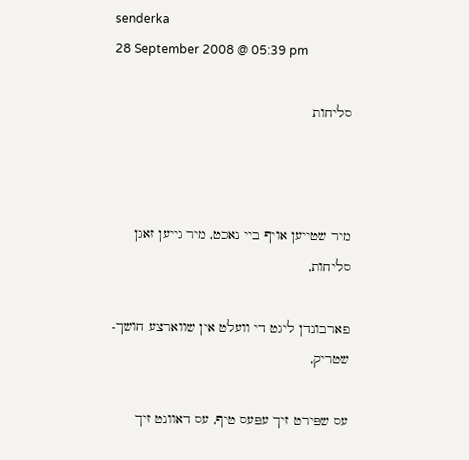senderka
28 September 2008 @ 05:39 pm

סליחות



מיר שטייען אויף ביי נאכט, מיר גייען זאגן סליחות,

פארבונדן ליגט די וועלט אין שווארצע חושך-שטריק,

עס שפּירט זיך עפּעס טיף, עס דאוונט זיך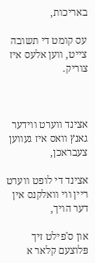באריכות,

עס קומט די תשובה צייט, ווען אלעס איז צוריק.



אצינד ווערט ווידער גאנץ וואס איז געווען צעבראכן,

אצינד די לופט ווערט ריין ווי וואלקנס אין דער הויך,

און ס'פילט זיך פּלוצעם קלאר א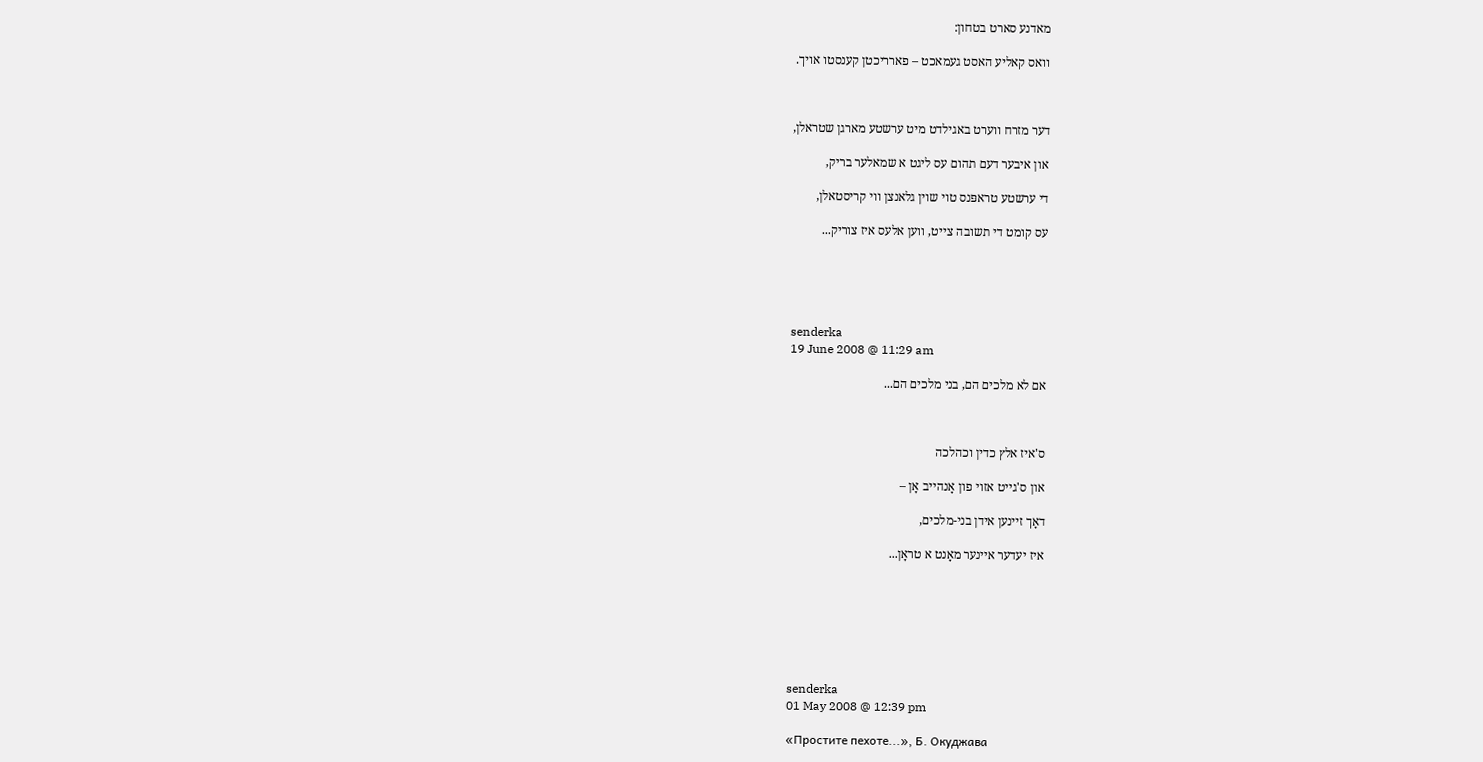מאדנע סארט בטחון:

וואס קאליע האסט געמאכט – פארריכטן קענסטו אויך.



דער מזרח ווערט באגילדט מיט ערשטע מארגן שטראלן,

און איבער דעם תהום עס ליגט א שמאלער בריק,

די ערשטע טראפּנס טוי שוין גלאנצן ווי קריסטאלן,

עס קומט די תשובה צייט, ווען אלעס איז צוריק...





senderka
19 June 2008 @ 11:29 am

אם לא מלכים הם, בני מלכים הם...



ס'איז אלץ כדין וכהלכה

און ס'גייט אזוי פון אָנהייב אָן –

דאָך זיינען אידן בני-מלכים,

איז יעדער איינער מאָנט א טראָן...







senderka
01 May 2008 @ 12:39 pm

«Простите пехоте...», Б. Окуджава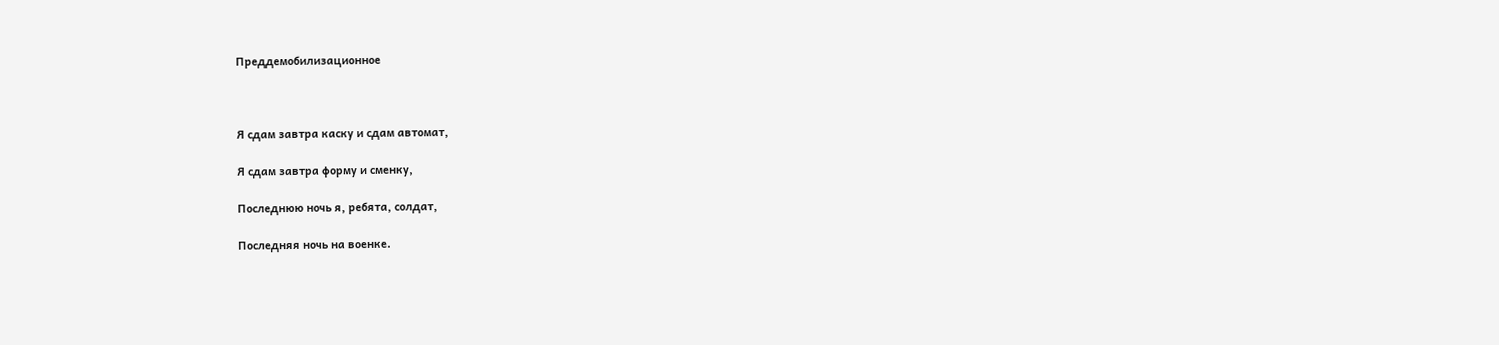Преддемобилизационное



Я сдам завтра каску и сдам автомат,

Я сдам завтра форму и сменку,

Последнюю ночь я, ребята, солдат,

Последняя ночь на военке.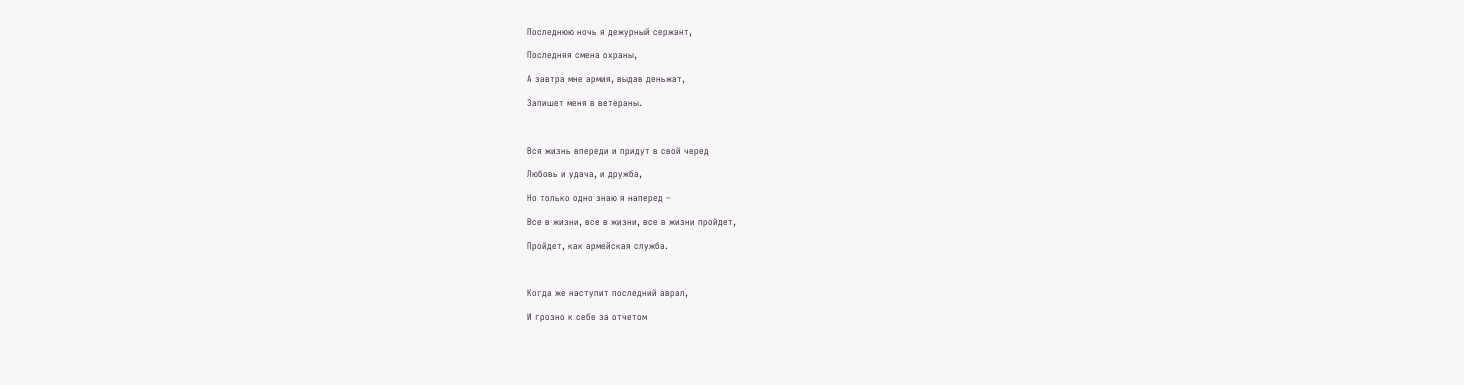Последнюю ночь я дежурный сержант,

Последняя смена охраны,

А завтра мне армия, выдав деньжат,

Запишет меня в ветераны.



Вся жизнь впереди и придут в свой черед

Любовь и удача, и дружба,

Но только одно знаю я наперед –

Все в жизни, все в жизни, все в жизни пройдет,

Пройдет, как армейская служба.



Когда же наступит последний аврал,

И грозно к себе за отчетом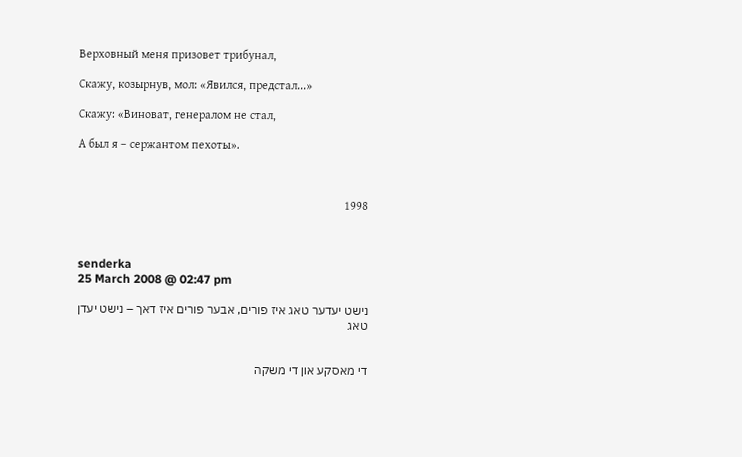Верховный меня призовет трибунал,

Скажу, козырнув, мол: «Явился, предстал...»

Скажу: «Виноват, генералом не стал,

А был я – сержантом пехоты».



1998



senderka
25 March 2008 @ 02:47 pm

נישט יעדער טאג איז פורים, אבער פורים איז דאך – נישט יעדן טאג


די מאסקע און די משקה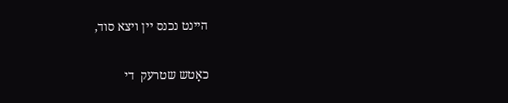היינט נכנס יין ויצא סוד,

כאָטש שטרעק  די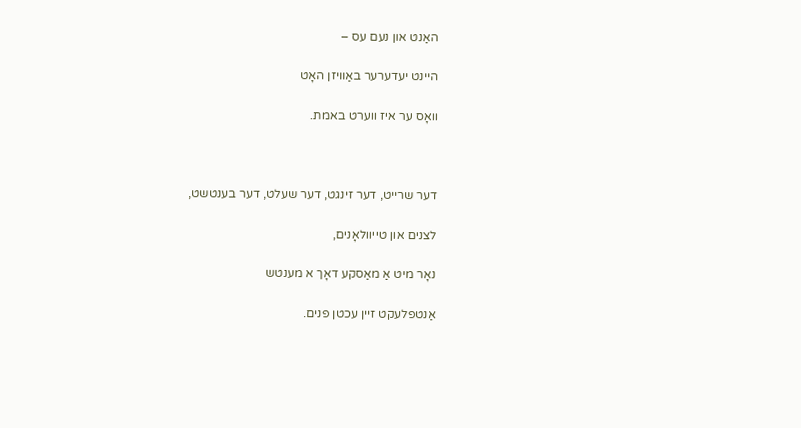האַנט און נעם עס –

היינט יעדערער באַוויזן האָט

וואָס ער איז ווערט באמת.



דער שרייט, דער זינגט, דער שעלט, דער בענטשט,

לצנים און טייוולאָנים,

נאָר מיט אַ מאַסקע דאָך א מענטש

אַנטפלעקט זיין עכטן פנים.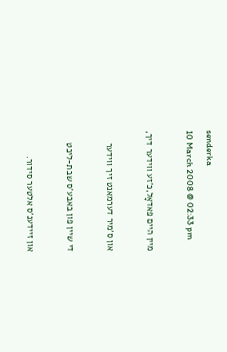senderka
10 March 2008 @ 02:33 pm

מיין היים פאדאָל,כ'זע ווידער דיך,

און ס'מיר דערמאנט זיך ווידער

די שיין פון באבע'ס שבת-ליכט

און זיידענ'ס אלטער סידור.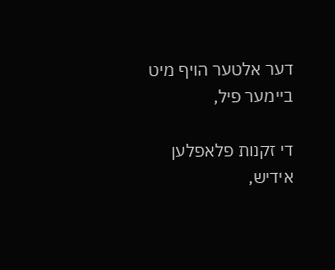דער אלטער הויף מיט ביימער פיל,

די זקנות פלאפלען אידיש,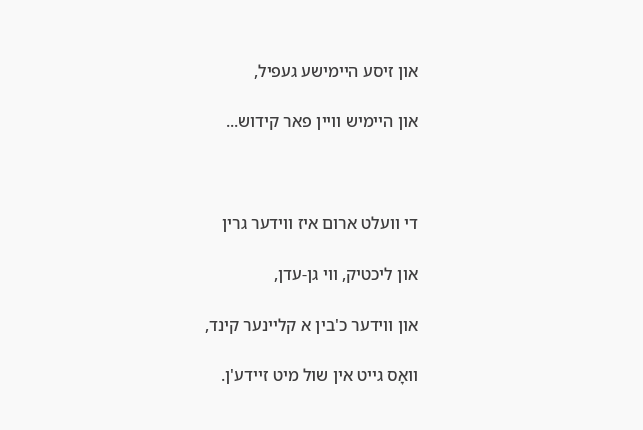און זיסע היימישע געפיל,

און היימיש וויין פאר קידוש...



די וועלט ארום איז ווידער גרין

און ליכטיק, ווי גן-עדן,

און ווידער כ'בין א קליינער קינד,

וואָס גייט אין שול מיט זיידע'ן.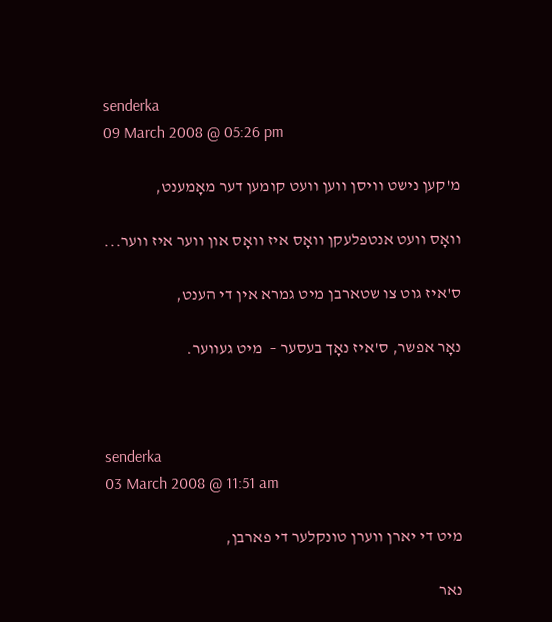senderka
09 March 2008 @ 05:26 pm

מ'קען נישט וויסן ווען וועט קומען דער מאָמענט,

וואָס וועט אנטפלעקן וואָס איז וואָס און ווער איז ווער...

ס'איז גוט צו שטארבן מיט גמרא אין די הענט,

נאָר אפשר, ס'איז נאָך בעסער –  מיט געווער.



senderka
03 March 2008 @ 11:51 am

מיט די יארן ווערן טונקלער די פארבן,

נאר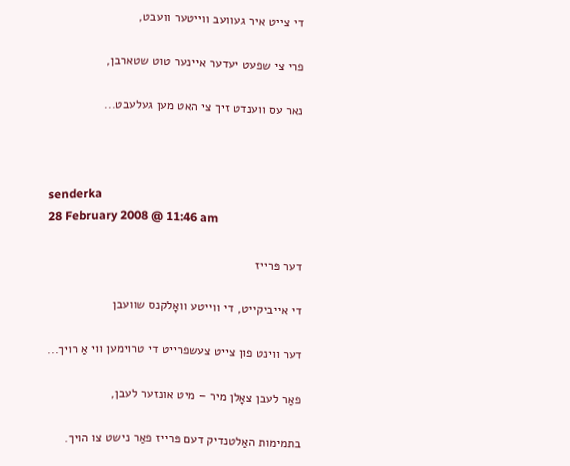די צייט איר געוועב ווייטער וועבט,

פרי צי שפעט יעדער איינער טוט שטארבן,

נאר עס ווענדט זיך צי האט מען געלעבט...



senderka
28 February 2008 @ 11:46 am

דער פּרייז

די אייביקייט, די ווייטע וואָלקנס שוועבן

דער ווינט פון צייט צעשפרייט די טרוימען ווי אַ רויך...

פאַר לעבן צאָלן מיר – מיט אונזער לעבן,

בתמימות האַלטנדיק דעם פּרייז פאַר נישט צו הויך.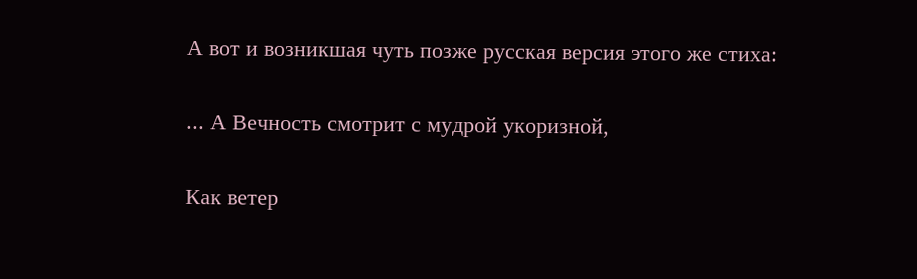А вот и возникшая чуть позже русская версия этого же стиха:

... А Вечность смотрит с мудрой укоризной,

Как ветер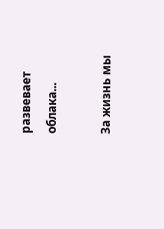развевает облака...

За жизнь мы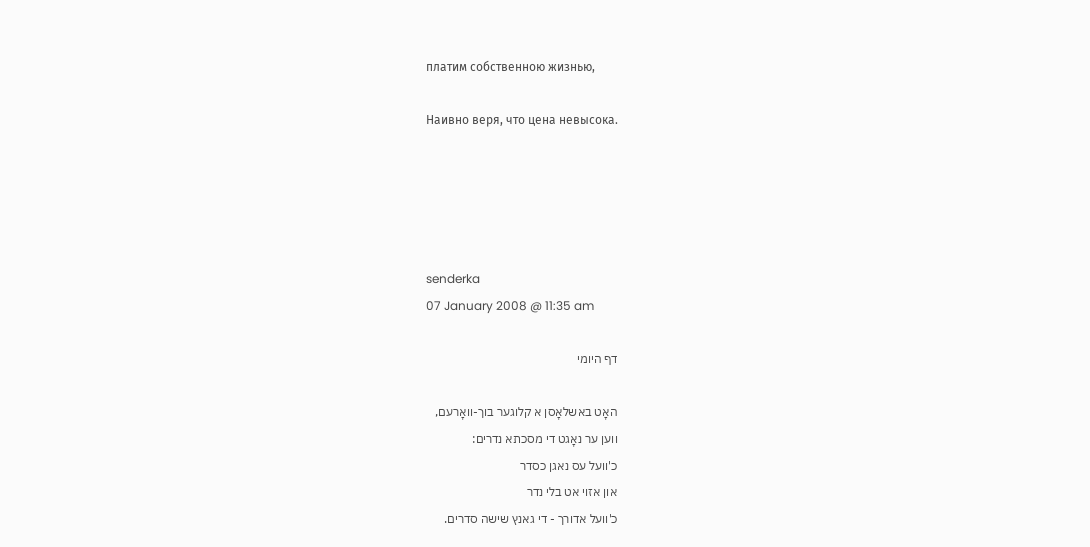платим собственною жизнью,

Наивно веря, что цена невысока.





senderka
07 January 2008 @ 11:35 am

דף היומי

האָט באשלאָסן א קלוגער בוך-וואָרעם,
ווען ער נאָגט די מסכתא נדרים:
כ'וועל עס נאגן כסדר
און אזוי אט בלי נדר
כ'וועל אדורך - די גאנץ שישה סדרים.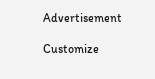Advertisement

Customize